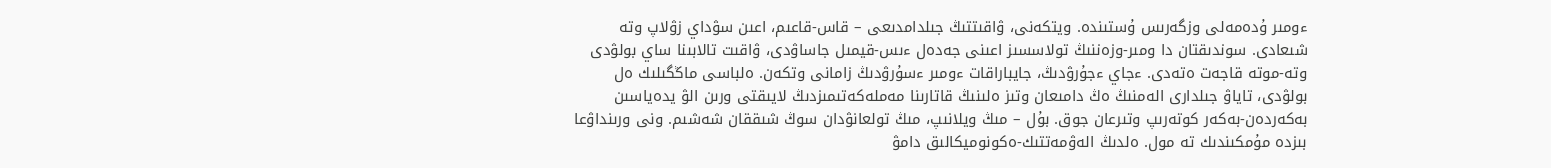ءومىر ۇدەمەلى وزگەرىس ۇستىندە. ويتكەنى، ۋاقىتتىڭ جىلدامدىعى – قاس-قاعىم، اعىن سۋداي زۋلاپ وتە شىعادى. سوندىقتان دا ومىر-وزەننىڭ تولاسسىز اعىنى جەدەل ءىس-قيمىل جاساۋدى، ۋاقىت تالابىنا ساي بولۋدى وتە-موتە قاجەت ەتەدى. ءجاي ءجۇرۋدىڭ، جايباراقات ءومىر ءسۇرۋدىڭ زامانى وتكەن. ەلباسى ماڭگىلىك ەل بولۋدى، تاياۋ جىلدارى الەمنىڭ ەڭ دامىعان وتىز ەلىنىڭ قاتارىنا مەملەكەتىمىزدىڭ لايىقتى ورىن الۋ يدەياسىن بەكەردەن-بەكەر كوتەرىپ وتىرعان جوق. بۇل – مىڭ ويلانىپ، مىڭ تولعانۋدان سوڭ شىققان شەشىم. ونى ورىنداۋعا بىزدە مۇمكىندىك تە مول. ەلدىڭ الەۋمەتتىك-ەكونوميكالىق دامۋ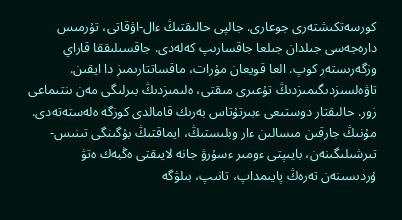كورسەتكىشتەرى جوعارى. جالپى حالىقتىڭ ءال-اۋقاتى، تۇرمىس دارەجەسى جىلدان جىلعا جاقسارىپ كەلەدى. جاقسىلىققا قاراي وزگەرىستەر كوپ. العا قويعان مۇرات، ماقساتتارىمىز دا ايقىن. تاۋەلسىزدىگىمىزدىڭ تۇعىرى مىقتى، ەلىمىزدىڭ بىرلىگى مەن ىنتىماعى زور. حالىقتار دوستىعى ءبىرتۇتاس بەرىك قامالدى كوزگە ەلەستەتەدى. مۇنىڭ جارقىن مىسالىن ءار وبلىستىڭ، ايماقتىڭ بۇگىنگى تىنىس-تىرشىلىگىنەن، بايىپتى ءومىر ءسۇرۋ جانە لايىقتى ەڭبەك ەتۋ ۇردىسىنەن تەرەڭ پايىمداپ، تانىپ، بىلۋگە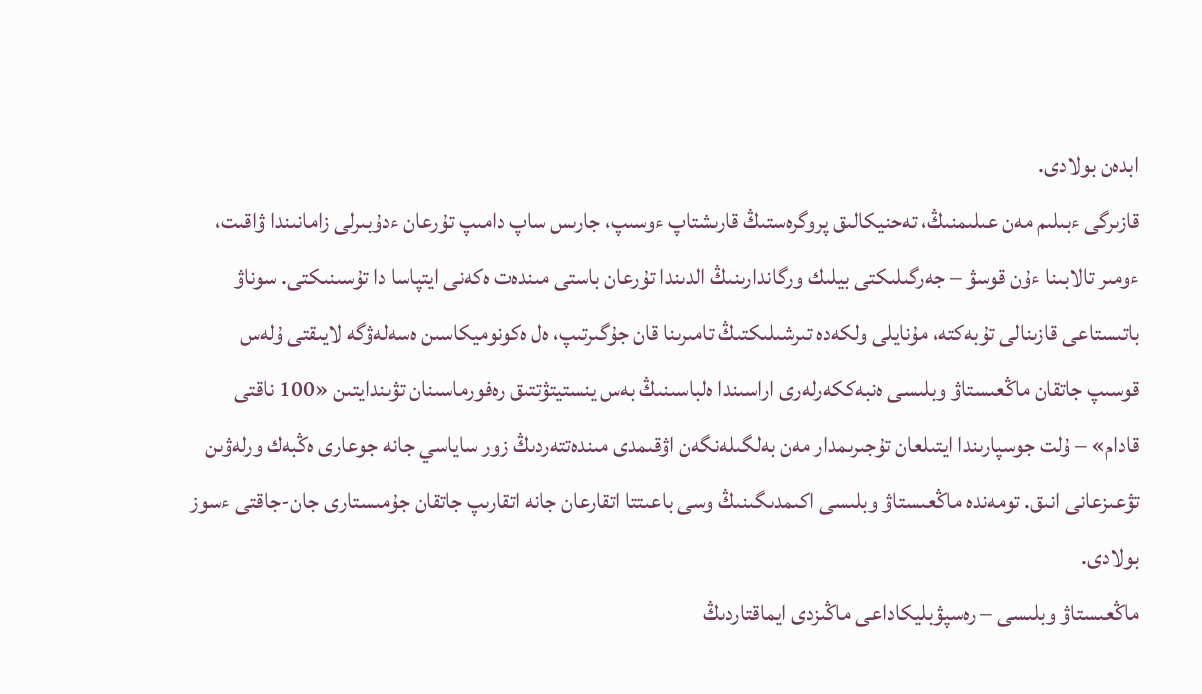ابدەن بولادى.
قازىرگى ءبىلىم مەن عىلىمنىڭ، تەحنيكالىق پروگرەستىڭ قارىشتاپ ءوسىپ، جارىس ساپ دامىپ تۇرعان ءدۇبىرلى زامانىندا ۋاقىت، ءومىر تالابىنا ءۇن قوسۋ – جەرگىلىكتى بيلىك ورگاندارىنىڭ الدىندا تۇرعان باستى مىندەت ەكەنى ايتپاسا دا تۇسىنىكتى. سوناۋ باتىستاعى قازىنالى تۇبەكتە، مۇنايلى ولكەدە تىرشىلىكتىڭ تامىرىنا قان جۇگىرتىپ، ەل ەكونوميكاسىن ەسەلەۋگە لايىقتى ۇلەس قوسىپ جاتقان ماڭعىستاۋ وبلىسى ەنبەككەرلەرى اراسىندا ەلباسىنىڭ بەس ينستيتۋتتىق رەفورماسىنان تۋىندايتىن «100 ناقتى قادام» – ۇلت جوسپارىندا ايتىلعان تۇجىرىمدار مەن بەلگىلەنگەن اۋقىمدى مىندەتتەردىڭ زور ساياسي جانە جوعارى ەڭبەك ورلەۋىن تۋعىزعانى انىق. تومەندە ماڭعىستاۋ وبلىسى اكىمدىگىنىڭ وسى باعىتتا اتقارعان جانە اتقارىپ جاتقان جۇمىستارى جان-جاقتى ءسوز بولادى.
ماڭعىستاۋ وبلىسى – رەسپۋبليكاداعى ماڭىزدى ايماقتاردىڭ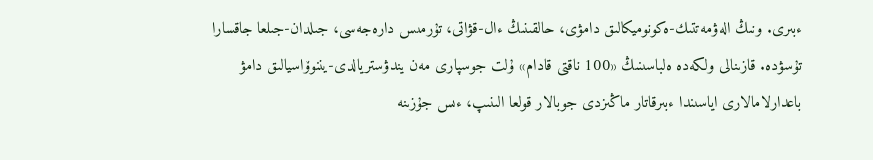ءبىرى. ونىڭ الەۋمەتتىك-ەكونوميكالىق دامۋى، حالقىنىڭ ءال-قۋاتى، تۇرمىس دارەجەسى، جىلدان-جىلعا جاقسارا تۇسۋدە. قازىنالى ولكەدە ەلباسىنىڭ «100 ناقتى قادام» ۇلت جوسپارى مەن يندۋستريالدى-يننوۆاسيالىق دامۋ باعدارلامالارى اياسىندا ءبىرقاتار ماڭىزدى جوبالار قولعا الىنىپ، ءىس جۇزىنە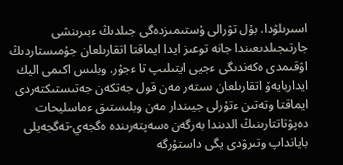اسىرىلۋدا. بۇل تۋرالى ۇستىمىزدەگى جىلدىڭ ءبىرىنشى جارتىجىلدىعىندا جانە توعىز ايدا ايماقتا اتقارىلعان جۇمىستاردىڭ اۋقىمدى ەكەندىگى ءجيى ايتىلىپ تا ءجۇر. وبلىس اكىمى اليك ايداربايەۆ اتقارىلعان ىستەر مەن قول جەتكەن جەتىستىكتەردى ايماقتا وتەتىن ءتۇرلى جيىندار مەن وبلىستىق ءماسليحات دەپۋتاتتارىنىڭ الدىندا بەرگەن ەسەپتەرىندە ەگجەي-تەگجەيلى بايانداپ وتىرۋدى يگى داستۇرگە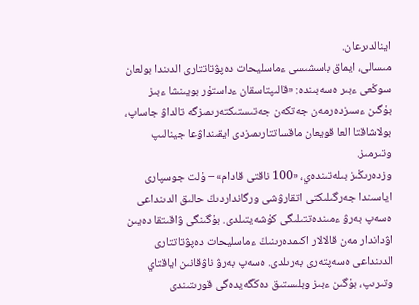اينالدىرعان.
مىسالى، ايماق باسشىسى ءماسليحات دەپۋتاتتارى الدىندا بولعان سوڭعى ءبىر ەسەبىندە: «قالىپتاسقان ءداستۇر بويىنشا ءبىز بۇگىن ءسىزدەرمەن جەتكەن جەتىستىكتەرىمىزگە تالداۋ جاساپ، بولاشاقتا العا قويعان ماقساتتارىمىزدى ايقىنداۋعا جينالىپ وتىرمىز.
وزدەرىڭىز بىلەتىندەي، «100 ناقتى قادام» – ۇلت جوسپارى اياسىندا جەرگىلىكتى اتقارۋشى ورگانداردىڭ حالىق الدىنداعى ەسەپ بەرۋ ءمىندەتتىلىگى كۇشەيتىلدى. بۇگىنگى ۋاقىتقا دەيىن اۋداندار مەن قالالار اكىمدەرىنىڭ ءماسليحات دەپۋتاتتارى الدىنداعى ەسەپتەرى بەرىلدى. ەسەپ بەرۋ ناۋقانىن اياقتاي وتىرىپ، بۇگىن ءبىز وبلىستىق دەڭگەيدەگى قورىتىندى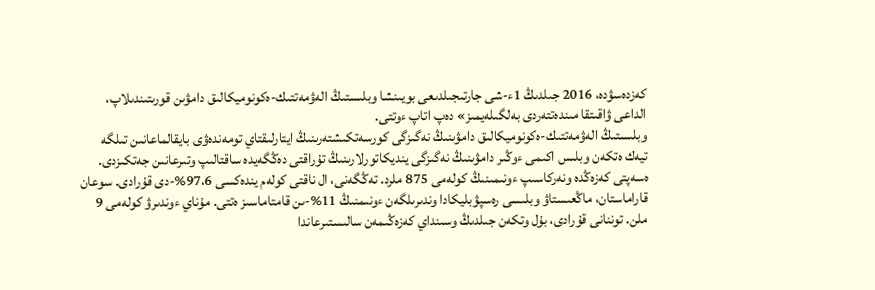كەزدەسۋدە، 2016 جىلدىڭ 1ء-شى جارتىجىلدىعى بويىنشا وبلىستىڭ الەۋمەتتىك-ەكونوميكالىق دامۋىن قورىتىندىلاپ، الداعى ۋاقىتقا مىندەتتەردى بەلگىلەيمىز» دەپ اتاپ ءوتتى.
وبلىستىڭ الەۋمەتتىك-ەكونوميكالىق دامۋىنىڭ نەگىزگى كورسەتكىشتەرىنىڭ ايتارلىقتاي تومەندەۋى بايقالماعانىن تىلگە تيەك ەتكەن وبلىس اكىمى ءوڭىر دامۋىنىڭ نەگىزگى ينديكاتورلارىنىڭ تۇراقتى دەڭگەيدە ساقتالىپ وتىرعانىن جەتكىزدى.
ەسەپتى كەزەڭدە ونەركاسىپ ءونىمىنىڭ كولەمى 875 ملرد. تەڭگەنى، ال ناقتى كولەم يندەكسى 97،6%-دى قۇرادى. سوعان قاراماستان، ماڭعىستاۋ وبلىسى رەسپۋبليكادا وندىرىلگەن ءونىمنىڭ 11%-ىن قامتاماسىز ەتتى. مۇناي ءوندىرۋ كولەمى 9 ملن. توننانى قۇرادى، بۇل وتكەن جىلدىڭ وسىنداي كەزەڭىمەن سالىستىرعاندا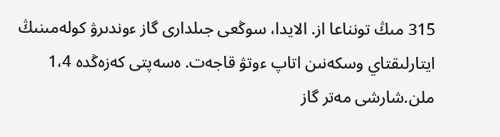315 مىڭ تونناعا از. الايدا، سوڭعى جىلدارى گاز ءوندىرۋ كولەمىنىڭ ايتارلىقتاي وسكەنىن اتاپ ءوتۋ قاجەت. ەسەپتى كەزەڭدە 1،4 ملن.شارشى مەتر گاز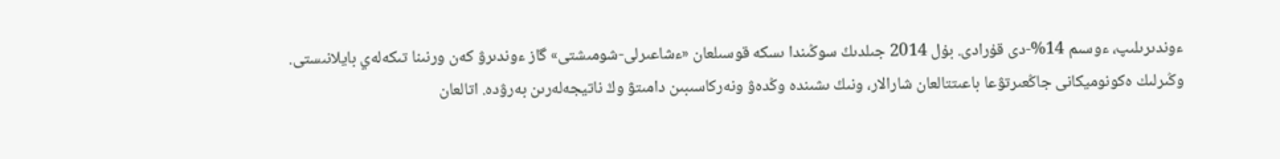ءوندىرىلىپ، ءوسىم 14%-دى قۇرادى. بۇل 2014 جىلدىڭ سوڭىندا ىسكە قوسىلعان «ءشاعىرلى-شومىشتى» گاز ءوندىرۋ كەن ورنىنا تىكەلەي بايلانىستى.
وڭىرلىك ەكونوميكانى جاڭعىرتۋعا باعىتتالعان شارالار، ونىڭ ىشىندە وڭدەۋ ونەركاسىبىن دامىتۋ وڭ ناتيجەلەرىن بەرۋدە. اتالعان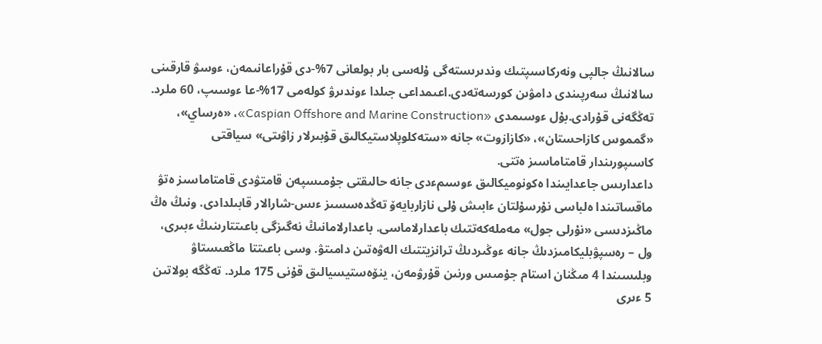سالانىڭ جالپى ونەركاسىپتىك وندىرىستەگى ۇلەسى بار بولعانى 7%-دى قۇراعانىمەن، ءوسۋ قارقىنى سالانىڭ سەرپىندى دامۋىن كورسەتەدى.اعىمداعى جىلدا ءوندىرۋ كولەمى 17%-عا ءوسىپ، 60 ملرد. تەڭگەنى قۇرادى.بۇل ءوسىمدى «Caspian Offshore and Marine Construction»، «ەرساي»، «گمموس كازاحستان»، «كازازوت» جانە «ستەكلوپلاستيكالىق قۇبىرلار زاۋىتى» سياقتى كاسىپورىندار قامتاماسىز ەتتى.
داعدارىس جاعدايىندا ەكونوميكالىق ءوسىمءدى جانە حالىقتى جۇمىسپەن قامتۋدى قامتاماسىز ەتۋ ماقساتىندا ەلباسى نۇرسۇلتان ءابىش ۇلى نازاربايەۆ تەڭدەسسىز ءىس-شارالار قابىلدادى. ونىڭ ەڭ ماڭىزدىسى «نۇرلى جول» مەملەكەتتىك باعدارلاماسى. باعدارلامانىڭ نەگىزگى باعىتتارىنىڭ ءبىرى، ول – رەسپۋبليكامىزدىڭ جانە ءوڭىردىڭ ترانزيتتىك الەۋەتىن دامىتۋ. وسى باعىتتا ماڭعىستاۋ وبلىسىندا 4 مىڭنان استام جۇمىس ورنىن قۇرۋمەن، ينۆەستيسيالىق قۇنى 175 ملرد. تەڭگە بولاتىن 5 ءىرى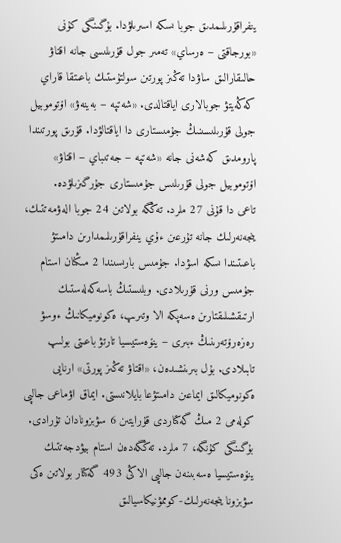ينفراقۇرىلىمدىق جوبا ىسكە اسىرىلۋدا. بۇگىنگى كۇنى «بورجاقتى – ەرساي» تەمىر جول قۇرىلىسى جانە اقتاۋ حالىقارالىق ساۋدا تەڭىز پورتىن سولتۇستىك باعىتقا قاراي كەڭەيتۋ جوبالارى اياقتالدى. «شەتپە – بەينەۋ» اۆتوموبيل جولى قۇرىلىسىنىڭ جۇمىستارى دا اياقتالۋدا. قۇرىق پورتىندا پارومدىق كەشەنى جانە «شەتپە – جەتىباي – اقتاۋ» اۆتوموبيل جولى قۇرىلىس جۇمىستارى جۇرگىزىلۋدە.
تاعى دا قۇنى 27 ملرد. تەڭگە بولاتىن 24 جوبا الەۋمەتتىك، ينجەنەرلىك جانە تۇرعىن ءۇي ينفراقۇرىلىمدارىن دامىتۋ باعىتىندا ىسكە اسۋدا. جۇمىس بارىسىندا 2 مىڭنان استام جۇمىس ورنى قۇرىلادى. وبلىستىڭ باسەكەلەستىك ارتىقشىلىقتارىن ەسەپكە الا وتىرىپ، ەكونوميكانىڭ ءوسۋ رەزەرۆتەرىنىڭ ءبىرى – ينۆەستيسيا تارتۋ باعىتى بولىپ تابىلادى. بۇل بىرىنشىدەن، «اقتاۋ تەڭىز پورتى» ارنايى ەكونوميكالىق ايماعىن دامىتۋعا بايلانىستى. ايماق اۋماعى جالپى كولەمى 2 مىڭ گەكتاردى قۇرايتىن 6 سۋبزونادان تۇرادى.
بۇگىنگى كۇنگە، 7 ملرد. تەڭگەدەن استام بيۋدجەتتىك ينۆەستيسيا ەسەبىنەن جالپى الاڭى 493 گەكتار بولاتىن ەكى سۋبزونا ينجەنەرلىك-كوممۋنيكاسيالىق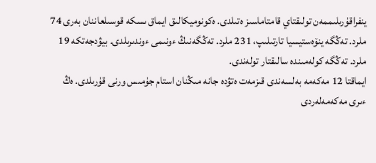ينفراقۇرىلىممەن تولىقتاي قامتاماسىز ەتىلدى. ەكونوميكالىق ايماق ىسكە قوسىلعاننان بەرى 74 ملرد. تەڭگە ينۆەستيسيا تارتىلىپ، 231 ملرد. تەڭگەنىڭ ءونىمى ءوندىرىلدى. بيۋدجەتكە 19 ملرد. تەڭگە كولەمىندە سالىقتار تولەندى.
ايماقتا 12 مەكەمە بەلسەندى قىزمەت ەتۋدە جانە مىڭنان استام جۇمىس ورنى قۇرىلدى. ەڭ ءىرى مەكەمەلەردى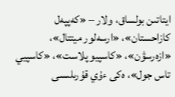ايتاتىن بولساق، ولار – «كەپپەل كازاحستان»، «ارسەلور ميتتال»، «ازەرسۋن»، «كاسپيو پلاست»، «كاسپيي تاس جول»، ەكى ءۇي قۇرىلىسى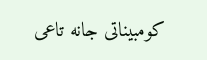كومبيناتى جانە تاعى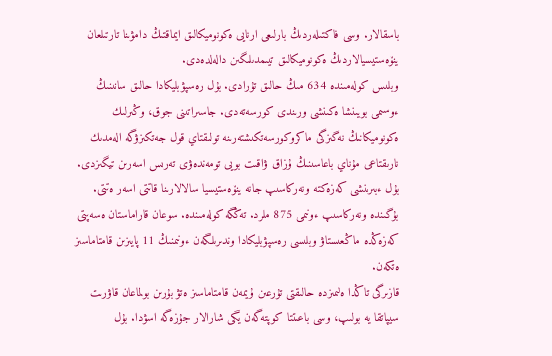باسقالار. وسى فاكتىلەردىڭ بارلىعى ارنايى ەكونوميكالىق ايماقتىڭ دامۋىنا تارتىلعان ينۆەستيسيالاردىڭ ەكونوميكالىق تيىمدىلىگىن دالەلدەدى.
وبلىس كولەمىندە 634 مىڭ حالىق تۇرادى. بۇل رەسپۋبليكادا حالىق سانىنىڭ ءوسىمى بويىنشا ەكىنشى ورىندى كورسەتەدى. جاسىراتىنى جوق، وڭىرلىك ەكونوميكانىڭ نەگىزگى ماكروكورسەتكىشتەرىنە تولىقتاي قول جەتكىزۋگە الەمدىك نارىقتاعى مۇناي باعاسىنىڭ ۇزاق ۋاقىت بويى تومەندەۋى تەرىس اسەرىن تيگىزدى. بۇل ءبىرىنشى كەزەكتە ونەركاسىپ جانە ينۆەستيسيا سالالارىنا قاتتى اسەر ەتتى. بۇگىندە ونەركاسىپ ءونىمى 875 ملرد. تەڭگە كولەمىندە. سوعان قاراماستان ەسەپتى كەزەڭدە ماڭعىستاۋ وبلىسى رەسپۋبليكادا وندىرىلگەن ءونىمنىڭ 11 پايىزىن قامتاماسىز ەتكەن.
قازىرگى تاڭدا ەلىمىزدە حالىقتى تۇرعىن ۇيمەن قامتاماسىز ەتۋ بۇرىن بولماعان قاۋرىت سيپاتقا يە بولىپ، وسى باعىتتا كوپتەگەن يگى شارالار جۇزەگە اسۋدا. بۇل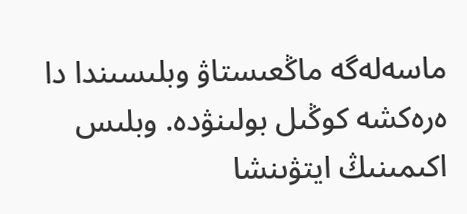ماسەلەگە ماڭعىستاۋ وبلىسىندا دا ەرەكشە كوڭىل بولىنۋدە. وبلىس اكىمىنىڭ ايتۋىنشا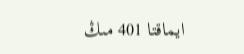ايماقتا 401 مىڭ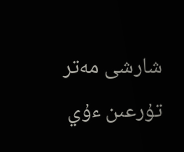شارشى مەتر تۇرعىن ءۇي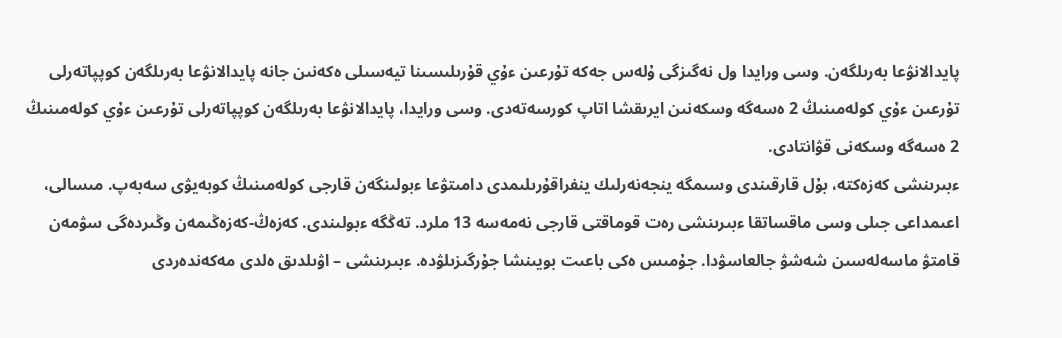پايدالانۋعا بەرىلگەن. وسى ورايدا ول نەگىزگى ۇلەس جەكە تۇرعىن ءۇي قۇرىلىسىنا تيەسىلى ەكەنىن جانە پايدالانۋعا بەرىلگەن كوپپاتەرلى تۇرعىن ءۇي كولەمىنىڭ 2 ەسەگە وسكەنىن ايرىقشا اتاپ كورسەتەدى. وسى ورايدا، پايدالانۋعا بەرىلگەن كوپپاتەرلى تۇرعىن ءۇي كولەمىنىڭ 2 ەسەگە وسكەنى قۋانتادى.
ءبىرىنشى كەزەكتە، بۇل قارقىندى وسىمگە ينجەنەرلىك ينفراقۇرىلىمدى دامىتۋعا ءبولىنگەن قارجى كولەمىنىڭ كوبەيۋى سەبەپ. مىسالى، اعىمداعى جىلى وسى ماقساتقا ءبىرىنشى رەت قوماقتى قارجى نەمەسە 13 ملرد. تەڭگە ءبولىندى. كەزەڭ-كەزەڭىمەن وڭىردەگى سۋمەن قامتۋ ماسەلەسىن شەشۋ جالعاسۋدا. جۇمىس ەكى باعىت بويىنشا جۇرگىزىلۋدە. ءبىرىنشى – اۋىلدىق ەلدى مەكەندەردى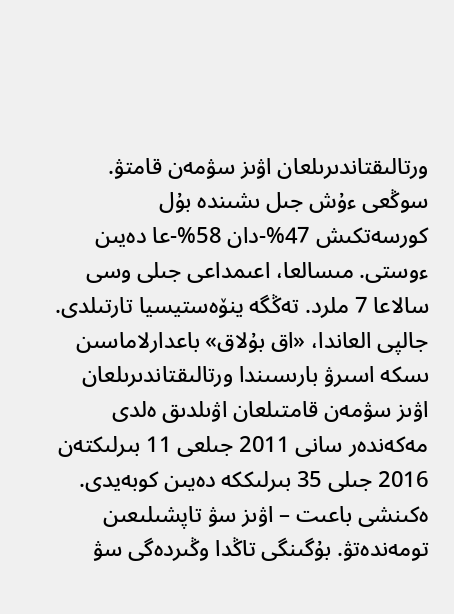ورتالىقتاندىرىلعان اۋىز سۋمەن قامتۋ. سوڭعى ءۇش جىل ىشىندە بۇل كورسەتكىش 47%-دان 58%-عا دەيىن ءوستى. مىسالعا، اعىمداعى جىلى وسى سالاعا 7 ملرد. تەڭگە ينۆەستيسيا تارتىلدى. جالپى العاندا، «اق بۇلاق» باعدارلاماسىن ىسكە اسىرۋ بارىسىندا ورتالىقتاندىرىلعان اۋىز سۋمەن قامتىلعان اۋىلدىق ەلدى مەكەندەر سانى 2011 جىلعى 11 بىرلىكتەن 2016 جىلى 35 بىرلىككە دەيىن كوبەيدى. ەكىنشى باعىت – اۋىز سۋ تاپشىلىعىن تومەندەتۋ. بۇگىنگى تاڭدا وڭىردەگى سۋ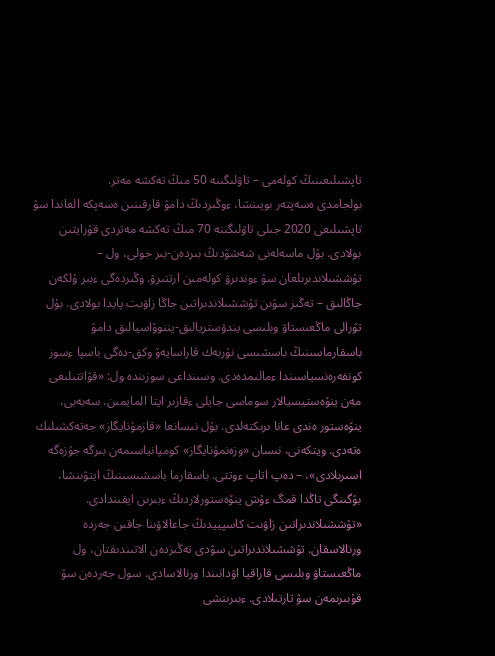تاپشىلىعىنىڭ كولەمى – تاۋلىگىنە 50 مىڭ تەكشە مەتر.
بولجامدى ەسەپتەر بويىنشا، ءوڭىردىڭ دامۋ قارقىنىن ەسەپكە العاندا سۋ تاپشىلىعى 2020 جىلى تاۋلىگىنە 70 مىڭ تەكشە مەتردى قۇرايتىن بولادى. بۇل ماسەلەنى شەشۋدىڭ بىردەن-بىر جولى، ول – تۇششىلاندىرىلعان سۋ ءوندىرۋ كولەمىن ارتتىرۋ. وڭىردەگى ءبىر ۇلكەن جاڭالىق – تەڭىز سۋىن تۇششىلاندىراتىن جاڭا زاۋىت پايدا بولادى. بۇل تۋرالى ماڭعىستاۋ وبلىسى يندۋستريالىق-يننوۆاسيالىق دامۋ باسقارماسىنىڭ باسشىسى نۇربەك قاراسايەۆ وكق-دەگى باسپا ءسوز كونفەرەنسياسىندا ءمالىمدەدى. وسىنداعى سوزىندە ول: «قۋاتتىلىعى مەن ينۆەستيسيالار سوماسى جايلى ءقازىر ايتا المايمىن. سەبەبى، ينۆەستور ەندى عانا ىرىكتەلدى. بۇل نىسانعا «قازمۇنايگاز» جەتەكشىلىك ەتەدى. ويتكەنى، نىسان «وزەنمۇنايگاز» كومپانياسىمەن بىرگە جۇزەگە اسىرىلادى»، – دەپ اتاپ ءوتتى. باسقارما باسشىسىنىڭ ايتۋىنشا، بۇگىنگى تاڭدا قمگ ءۇش ينۆەستورلاردىڭ ءبىرىن ايقىندادى. «تۇششىلاندىراتىن زاۋىت كاسپييدىڭ جاعالاۋىنا جاقىن جەردە ورنالاسقان. تۇششىلاندىراتىن سۋدى تەڭىزدەن الاتىندىقتان، ول ماڭعىستاۋ وبلىسى قاراقيا اۋدانىندا ورنالاسادى. سول جەردەن سۋ قۇبىرىمەن سۋ تارتىلادى. ءبىرىنشى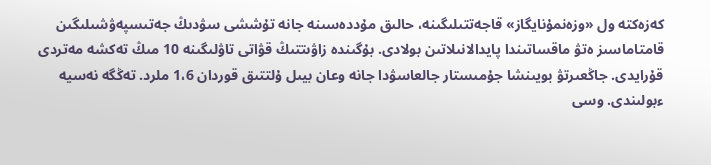كەزەكتە ول «وزەنمۇنايگاز» قاجەتتىلىگىنە، حالىق مۇددەسىنە جانە تۇششى سۋدىڭ جەتىسپەۋشىلىگىن قامتاماسىز ەتۋ ماقساتىندا پايدالانىلاتىن بولادى. بۇگىندە زاۋىتتىڭ قۋاتى تاۋلىگىنە 10 مىڭ تەكشە مەتردى قۇرايدى. جاڭعىرتۋ بويىنشا جۇمىستار جالعاسۋدا جانە وعان بيىل ۇلتتىق قوردان 1،6 ملرد. تەڭگە نەسيە ءبولىندى. وسى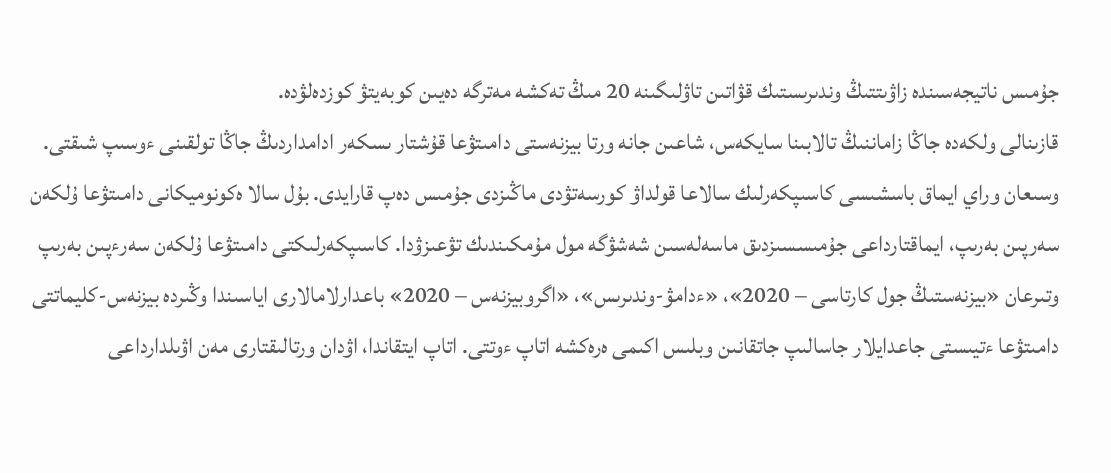جۇمىس ناتيجەسىندە زاۋىتتىڭ وندىرىستىك قۋاتىن تاۋلىگىنە 20 مىڭ تەكشە مەترگە دەيىن كوبەيتۋ كوزدەلۋدە.
قازىنالى ولكەدە جاڭا زاماننىڭ تالابىنا سايكەس، شاعىن جانە ورتا بيزنەستى دامىتۋعا قۇشتار ىسكەر ادامداردىڭ جاڭا تولقىنى ءوسىپ شىقتى. وسىعان وراي ايماق باسشىسى كاسىپكەرلىك سالاعا قولداۋ كورسەتۋدى ماڭىزدى جۇمىس دەپ قارايدى. بۇل سالا ەكونوميكانى دامىتۋعا ۇلكەن سەرپىن بەرىپ، ايماقتارداعى جۇمىسسىزدىق ماسەلەسىن شەشۋگە مول مۇمكىندىك تۋعىزۋدا. كاسىپكەرلىكتى دامىتۋعا ۇلكەن سەرءپىن بەرىپ وتىرعان «بيزنەستىڭ جول كارتاسى – 2020»، «ءدامۋ-وندىرىس»، «اگروبيزنەس – 2020» باعدارلامالارى اياسىندا وڭىردە بيزنەس-كليماتتى دامىتۋعا ءتيىستى جاعدايلار جاسالىپ جاتقانىن وبلىس اكىمى ەرەكشە اتاپ ءوتتى. اتاپ ايتقاندا، اۋدان ورتالىقتارى مەن اۋىلدارداعى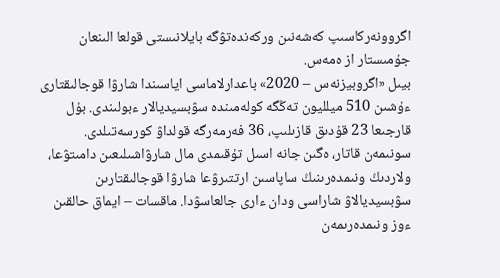اگروونەركاسىپ كەشەنىن وركەندەتۋگە بايلانىستى قولعا الىنعان جۇمىستار از ەمەس.
بيىل «اگروبيزنەس – 2020» باعدارلاماسى اياسىندا شارۋا قوجالىقتارى ءۇشىن 510 ميلليون تەڭگە كولەمىندە سۋبسيديالار ءبولىندى. بۇل قارجىعا 23 قۇدىق قازىلىپ، 36 فەرمەرگە قولداۋ كورسەتىلدى. سونىمەن قاتار، ەگىن جانە اسىل تۇقىمدى مال شارۋاشىلىعىن دامىتۋعا، ولاردىڭ ونىمدەرىنىڭ ساپاسىن ارتتىرۋعا شارۋا قوجالىقتارىن سۋبسيديالاۋ شاراسى ودان ءارى جالعاسۋدا. ماقسات – ايماق حالقىن ءوز ونىمدەرىمەن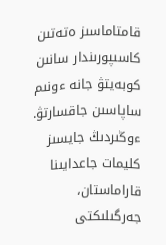قامتاماسىز ەتەتىن كاسىپورىندار سانىن كوبەيتۋ جانە ءونىم ساپاسىن جاقسارتۋ. ءوڭىردىڭ جايسىز كليمات جاعدايىنا قاراماستان، جەرگىلىكتى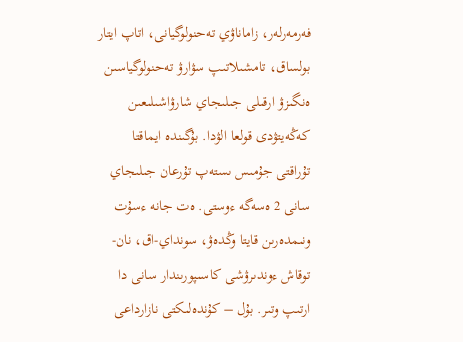فەرمەرلەر، زاماناۋي تەحنولوگيانى، اتاپ ايتار بولساق، تامشىلاتىپ سۋارۋ تەحنولوگياسىن ەنگىزۋ ارقىلى جىلىجاي شارۋاشىلىعىن كەڭەيتۋدى قولعا الۋدا. بۇگىندە ايماقتا تۇراقتى جۇمىس ىستەپ تۇرعان جىلىجاي سانى 2 ەسەگە ءوستى. ەت جانە ءسۇت ونىمدەرىن قايتا وڭدەۋ، سونداي-اق، نان-توقاش ءوندىرۋشى كاسىپورىندار سانى دا ارتىپ وتىر. بۇل – كۇندەلىكتى نازارداعى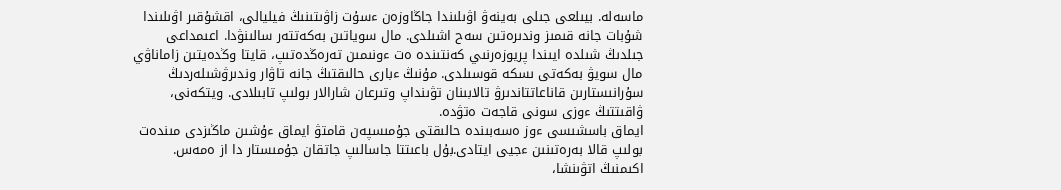ماسەلە. بيىلعى جىلى بەينەۋ اۋىلىندا جاڭاوزەن ءسۇت زاۋىتىنىڭ فيليالى، اقشۇقىر اۋىلىندا شۇبات جانە قىمىز وندىرەتىن سەح اشىلدى. مال سوياتىن بەكەتتەر سالىنۋدا. اعىمداعى جىلدىڭ شىلدە ايىندا پريوزەرنىي كەنتىندە ەت ءونىمىن تەرەڭدەتىپ، قايتا وڭدەيتىن زاماناۋي مال سويۋ بەكەتى ىسكە قوسىلدى. مۇنىڭ ءبارى حالىقتىڭ جانە تاۋار وندىرۋشىلەردىڭ سۇرانىستارىن قاناعاتتاندىرۋ تالابىنان تۋىنداپ وتىرعان شارالار بولىپ تابىلادى. ويتكەنى، ۋاقىتتىڭ ءوزى سونى قاجەت ەتۋدە.
ايماق باسشىسى ءوز ەسەبىندە حالىقتى جۇمىسپەن قامتۋ ايماق ءۇشىن ماڭىزدى مىندەت بولىپ قالا بەرەتىنىن ءجيى ايتادى.بۇل باعىتتا جاسالىپ جاتقان جۇمىستار دا از ەمەس. اكىمنىڭ اتۋىنشا،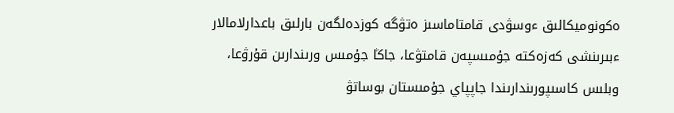ەكونوميكالىق ءوسۋدى قامتاماسىز ەتۋگە كوزدەلگەن بارلىق باعدارلامالار ءبىرىنشى كەزەكتە جۇمىسپەن قامتۋعا، جاڭا جۇمىس ورىندارىن قۇرۋعا، وبلىس كاسىپورىندارىندا جاپپاي جۇمىستان بوساتۋ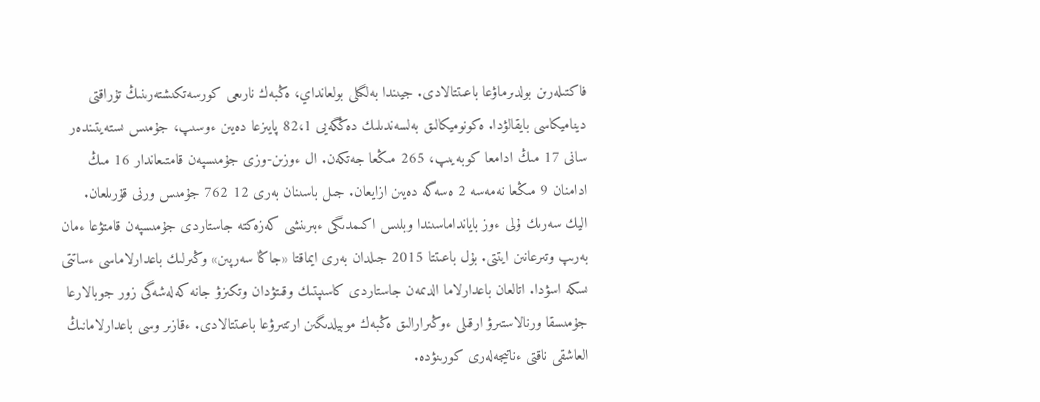فاكتىلەرىن بولدىرماۋعا باعىتتالادى. جيىندا بەلگىلى بولعانداي، ەڭبەك نارىعى كورسەتكىشتەرىنىڭ تۇراقتى ديناميكاسى بايقالۋدا. ەكونوميكالىق بەلسەندىلىك دەڭگەيى 82،1 پايىزعا دەيىن ءوسىپ، جۇمىس ىستەيتىندەر سانى 17 مىڭ ادامعا كوبەيىپ، 265 مىڭعا جەتكەن. ال ءوزىن-وزى جۇمىسپەن قامتىعاندار 16 مىڭ ادامنان 9 مىڭعا نەمەسە 2 ەسەگە دەيىن ازايعان. جىل باسىنان بەرى 12 762 جۇمىس ورنى قۇرىلعان. اليك سەرىك ۇلى ءوز بايانداماسىندا وبلىس اكىمدىگى ءبىرىنشى كەزەكتە جاستاردى جۇمىسپەن قامتۋعا ءمان بەرىپ وتىرعانىن ايتتى. بۇل باعىتتا 2015 جىلدان بەرى ايماقتا «جاڭا سەرپىن» وڭىرلىك باعدارلاماسى ءساتتى ىسكە اسۋدا. اتالعان باعدارلاما الدىمەن جاستاردى كاسىپتىك وقىتۋدان وتكىزۋ جانە كەلەشەگى زور جوبالارعا جۇمىسقا ورنالاستىرۋ ارقىلى ءوڭىرارالىق ەڭبەك موبيلدىگىن ارتتىرۋعا باعىتتالادى. ءقازىر وسى باعدارلامانىڭ العاشقى ناقتى ءناتيجەلەرى كورىنۋدە.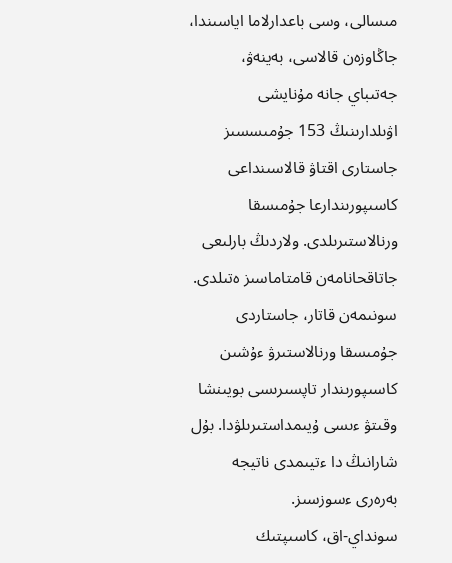مىسالى، وسى باعدارلاما اياسىندا، جاڭاوزەن قالاسى، بەينەۋ، جەتىباي جانە مۇنايشى اۋىلدارىنىڭ 153 جۇمىسسىز جاستارى اقتاۋ قالاسىنداعى كاسىپورىندارعا جۇمىسقا ورنالاستىرىلدى. ولاردىڭ بارلىعى جاتاقحانامەن قامتاماسىز ەتىلدى. سونىمەن قاتار، جاستاردى جۇمىسقا ورنالاستىرۋ ءۇشىن كاسىپورىندار تاپسىرىسى بويىنشا وقىتۋ ءىسى ۇيىمداستىرىلۋدا. بۇل شارانىڭ دا ءتيىمدى ناتيجە بەرەرى ءسوزسىز.
سونداي-اق، كاسىپتىك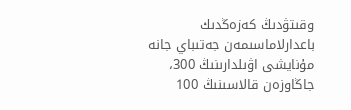وقىتۋدىڭ كەزەڭدىك باعدارلاماسىمەن جەتىباي جانە مۇنايشى اۋىلدارىنىڭ 300، جاڭاوزەن قالاسىنىڭ 100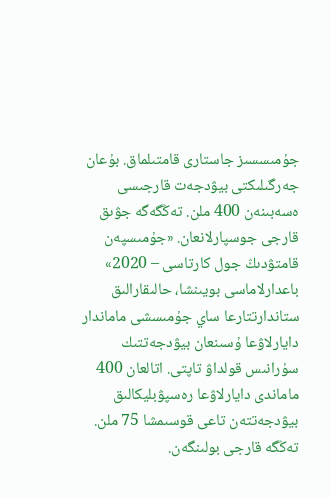جۇمىسسىز جاستارى قامتىلماق. بۇعان جەرگىلىكتى بيۋدجەت قارجىسى ەسەبىنەن 400 ملن. تەڭگەگە جۋىق قارجى جوسپارلانعان. «جۇمىسپەن قامتۋدىڭ جول كارتاسى – 2020» باعدارلاماسى بويىنشا، حالىقارالىق ستاندارتتارعا ساي جۇمىسشى ماماندار دايارلاۋعا ۇسىنعان بيۋدجەتتىك سۇرانىس قولداۋ تاپتى. اتالعان 400 ماماندى دايارلاۋعا رەسپۋبليكالىق بيۋدجەتتەن تاعى قوسىمشا 75 ملن. تەڭگە قارجى بولىنگەن.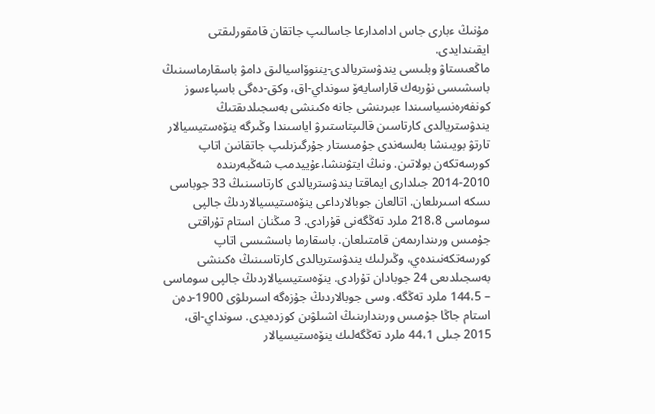مۇنىڭ ءبارى جاس ادامدارعا جاسالىپ جاتقان قامقورلىقتى ايقىندايدى.
ماڭعىستاۋ وبلىسى يندۋستريالدى-يننوۆاسيالىق دامۋ باسقارماسىنىڭ باسشىسى نۇربەك قاراسايەۆ سونداي-اق، وكق-دەگى باسپاءسوز كونفەرەنسياسىندا ءبىرىنشى جانە ەكىنشى بەسجىلدىقتىڭ يندۋستريالدى كارتاسىن قالىپتاستىرۋ اياسىندا وڭىرگە ينۆەستيسيالار تارتۋ بويىنشا بەلسەندى جۇمىستار جۇرگىزىلىپ جاتقانىن اتاپ كورسەتكەن بولاتىن. ونىڭ ايتۋىنشا،ءۇييدمب شەڭبەرىندە 2010-2014 جىلدارى ايماقتا يندۋستريالدى كارتاسىنىڭ 33 جوباسى ىسكە اسىرىلعان. اتالعان جوبالارداعى ينۆەستيسيالاردىڭ جالپى سوماسى 218،8 ملرد تەڭگەنى قۇرادى. 3 مىڭنان استام تۇراقتى جۇمىس ورىندارىمەن قامتىلعان. باسقارما باسشىسى اتاپ كورسەتكەنىندەي، وڭىرلىك يندۋستريالدى كارتاسىنىڭ ەكىنشى بەسجىلدىعى 24 جوبادان تۇرادى. ينۆەستيسيالاردىڭ جالپى سوماسى – 144،5 ملرد تەڭگە. وسى جوبالاردىڭ جۇزەگە اسىرىلۋى 1900-دەن استام جاڭا جۇمىس ورىندارىنىڭ اشىلۋىن كوزدەيدى. سونداي-اق، 2015 جىلى 44،1 ملرد تەڭگەلىك ينۆەستيسيالار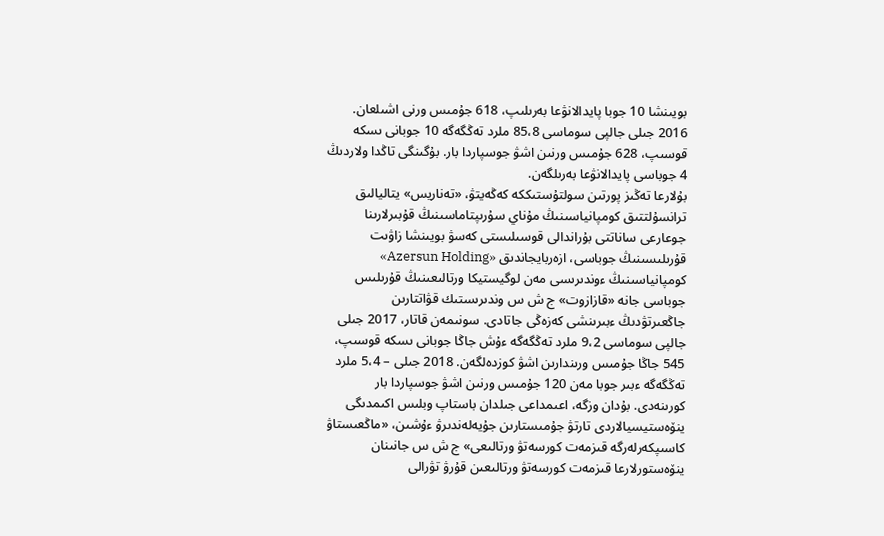بويىنشا 10 جوبا پايدالانۋعا بەرىلىپ، 618 جۇمىس ورنى اشىلعان. 2016 جىلى جالپى سوماسى 85،8 ملرد تەڭگەگە 10 جوبانى ىسكە قوسىپ، 628 جۇمىس ورنىن اشۋ جوسپاردا بار. بۇگىنگى تاڭدا ولاردىڭ 4 جوباسى پايدالانۋعا بەرىلگەن.
بۇلارعا تەڭىز پورتىن سولتۇستىككە كەڭەيتۋ، «تەناريس» يتاليالىق ترانسۇلتتىق كومپانياسىنىڭ مۇناي سۇرىپتاماسىنىڭ قۇبىرلارىنا جوعارعى ساناتتى بۇراندالى قوسىلىستى كەسۋ بويىنشا زاۋىت قۇرىلىسىنىڭ جوباسى، ازەربايجاندىق «Azersun Holding» كومپانياسىنىڭ ءوندىرىسى مەن لوگيستيكا ورتالىعىنىڭ قۇرىلىس جوباسى جانە «قازازوت» ج ش س وندىرىستىك قۋاتتارىن جاڭعىرتۋدىڭ ءبىرىنشى كەزەڭى جاتادى. سونىمەن قاتار، 2017 جىلى جالپى سوماسى 9،2 ملرد تەڭگەگە ءۇش جاڭا جوبانى ىسكە قوسىپ، 545 جاڭا جۇمىس ورىندارىن اشۋ كوزدەلگەن. 2018 جىلى – 5،4 ملرد تەڭگەگە ءبىر جوبا مەن 120 جۇمىس ورنىن اشۋ جوسپاردا بار كورىنەدى. بۇدان وزگە، اعىمداعى جىلدان باستاپ وبلىس اكىمدىگى ينۆەستيسيالاردى تارتۋ جۇمىستارىن جۇيەلەندىرۋ ءۇشىن، «ماڭعىستاۋ كاسىپكەرلەرگە قىزمەت كورسەتۋ ورتالىعى» ج ش س جانىنان ينۆەستورلارعا قىزمەت كورسەتۋ ورتالىعىن قۇرۋ تۋرالى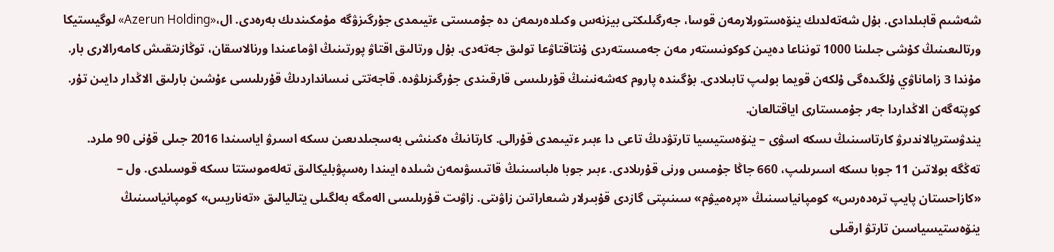شەشىم قابىلدادى. بۇل شەتەلدىك ينۆەستورلارمەن قوسا، جەرگىلىكتى بيزنەس وكىلدەرىمەن دە جۇمىستى ءتيىمدى جۇرگىزۋگە مۇمكىندىك بەرەدى. ال،«Azerun Holding» لوگيستيكا ورتالىعىنىڭ كۇشى جىلىنا 1000 تونناعا دەيىن كوكونىستەر مەن جەمىستەردى ۇنتاقتاۋعا تولىق جەتەدى. بۇل ورتالىق اقتاۋ پورتىنىڭ اۋماعىندا ورنالاسقان، توڭازىتقىش كامەرالارى بار. مۇندا 3 زاماناۋي ۇلگىدەگى ۇلكەن قويما بولىپ تابىلادى. بۇگىندە پاروم كەشەنىنىڭ قۇرىلىسى قارقىندى جۇرگىزىلۋدە. قاجەتتى نىسانداردىڭ قۇرىلىسى ءۇشىن بارلىق الاڭدار دايىن تۇر. كوپتەگەن الاڭداردا جەر جۇمىستارى اياقتالعان.
يندۋستريالاندىرۋ كارتاسىنىڭ ىسكە اسۋى – ينۆەستيسيا تارتۋدىڭ تاعى دا ءبىر ءتيىمدى قۇرالى. كارتانىڭ ەكىنشى بەسجىلدىعىن ىسكە اسىرۋ اياسىندا 2016 جىلى قۇنى 90 ملرد. تەڭگە بولاتىن 11 جوبا ىسكە اسىرىلىپ، 660 جاڭا جۇمىس ورنى قۇرىلادى. ءبىر جوبا ەلباسىنىڭ قاتىسۋىمەن شىلدە ايىندا رەسپۋبليكالىق تەلەموستتا ىسكە قوسىلدى. ول – «كازاحستان پايپ ترەدەرس» كومپانياسىنىڭ «پرەميۋم» سىنىپتى گازدى قۇبىرلار شىعاراتىن زاۋىتى. زاۋىت قۇرىلىسى الەمگە بەلگىلى يتاليالىق «تەناريس» كومپانياسىنىڭ ينۆەستيسياسىن تارتۋ ارقىلى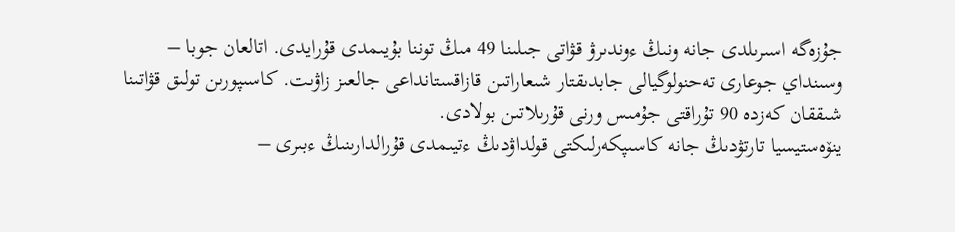جۇزەگە اسىرىلدى جانە ونىڭ ءوندىرۋ قۋاتى جىلىنا 49 مىڭ توننا بۇيىمدى قۇرايدى. اتالعان جوبا – وسىنداي جوعارى تەحنولوگيالى جابدىقتار شىعاراتىن قازاقستانداعى جالعىز زاۋىت. كاسىپورىن تولىق قۋاتىنا شىققان كەزدە 90 تۇراقتى جۇمىس ورنى قۇرىلاتىن بولادى.
ينۆەستيسيا تارتۋدىڭ جانە كاسىپكەرلىكتى قولداۋدىڭ ءتيىمدى قۇرالدارىنىڭ ءبىرى –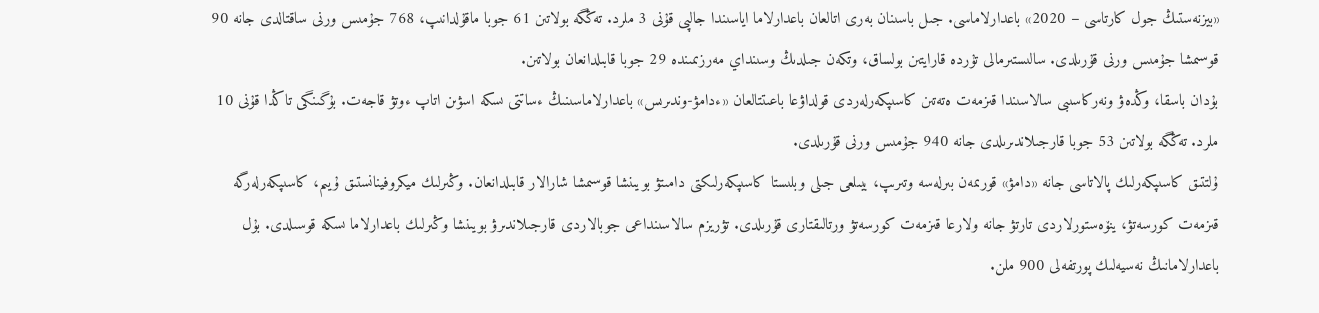«بيزنەستىڭ جول كارتاسى – 2020» باعدارلاماسى. جىل باسىنان بەرى اتالعان باعدارلاما اياسىندا جالپى قۇنى 3 ملرد. تەڭگە بولاتىن 61 جوبا ماقۇلدانىپ، 768 جۇمىس ورنى ساقتالدى جانە 90 قوسىمشا جۇمىس ورنى قۇرىلدى. سالىستىرمالى تۇردە قارايتىن بولساق، وتكەن جىلدىڭ وسىنداي مەرزىمىندە 29 جوبا قابىلدانعان بولاتىن.
بۇدان باسقا، وڭدەۋ ونەركاسىبى سالاسىندا قىزمەت ەتەتىن كاسىپكەرلەردى قولداۋعا باعىتتالعان «ءدامۋ-وندىرىس» باعدارلاماسىنىڭ ءساتتى ىسكە اسۋىن اتاپ ءوتۋ قاجەت. بۇگىنگى تاڭدا قۇنى 10 ملرد. تەڭگە بولاتىن 53 جوبا قارجىلاندىرىلدى جانە 940 جۇمىس ورنى قۇرىلدى.
ۇلتتىق كاسىپكەرلىك پالاتاسى جانە «دامۋ» قورىمەن بىرلەسە وتىرىپ، بيىلعى جىلى وبلىستا كاسىپكەرلىكتى دامىتۋ بويىنشا قوسىمشا شارالار قابىلدانعان. وڭىرلىك ميكروفينانستىق ۇيىم، كاسىپكەرلەرگە قىزمەت كورسەتۋ، ينۆەستورلاردى تارتۋ جانە ولارعا قىزمەت كورسەتۋ ورتالىقتارى قۇرىلدى. تۋريزم سالاسىنداعى جوبالاردى قارجىلاندىرۋ بويىنشا وڭىرلىك باعدارلاما ىسكە قوسىلدى. بۇل باعدارلامانىڭ نەسيەلىك پورتفەلى 900 ملن.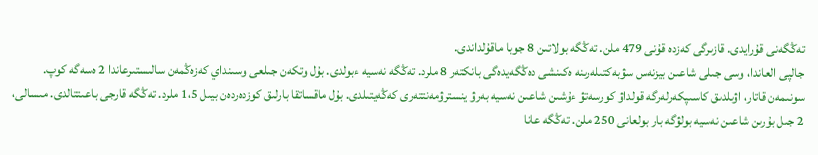تەڭگەنى قۇرايدى. قازىرگى كەزدە قۇنى 479 ملن. تەڭگە بولاتىن 8 جوبا ماقۇلداندى.
جالپى العاندا، وسى جىلى شاعىن بيزنەس سۋبەكتىلەرىنە ەكىنشى دەڭگەيدەگى بانكتەر 8 ملرد. تەڭگە نەسيە ءبولدى. بۇل وتكەن جىلعى وسىنداي كەزەڭمەن سالىستىرعاندا 2 ەسەگە كوپ.
سونىمەن قاتار، اۋىلدىق كاسىپكەرلەرگە قولداۋ كورسەتۋ ءۇشىن شاعىن نەسيە بەرۋ ينسترۋمەنتتەرى كەڭەيتىلدى. بۇل ماقساتقا بارلىق كوزدەردەن بيىل 1،5 ملرد. تەڭگە قارجى باعىتتالدى. مىسالى، 2 جىل بۇرىن شاعىن نەسيە بولۋگە بار بولعانى 250 ملن. تەڭگە عانا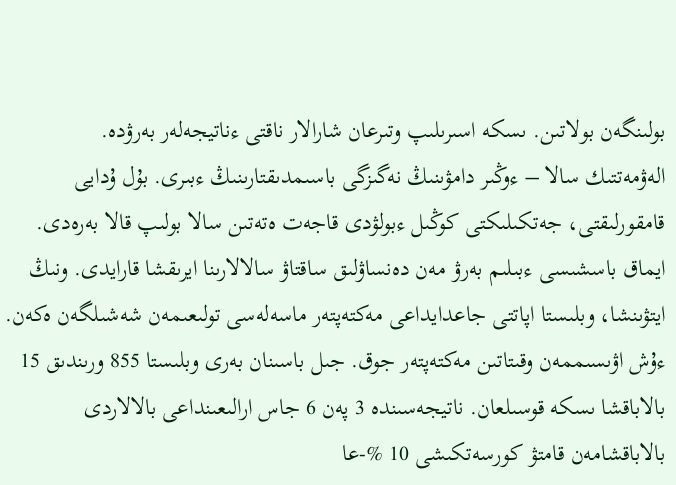بولىنگەن بولاتىن. ىسكە اسىرىلىپ وتىرعان شارالار ناقتى ءناتيجەلەر بەرۋدە.
الەۋمەتتىك سالا – ءوڭىر دامۋىنىڭ نەگىزگى باسىمدىقتارىنىڭ ءبىرى. بۇل ۇدايى قامقورلىقتى، جەتكىلىكتى كوڭىل ءبولۋدى قاجەت ەتەتىن سالا بولىپ قالا بەرەدى. ايماق باسشىسى ءبىلىم بەرۋ مەن دەنساۋلىق ساقتاۋ سالالارىنا ايرىقشا قارايدى. ونىڭ ايتۋىنشا، وبلىستا اپاتتى جاعدايداعى مەكتەپتەر ماسەلەسى تولىعىمەن شەشىلگەن ەكەن. ءۇش اۋىسىممەن وقىتاتىن مەكتەپتەر جوق. جىل باسىنان بەرى وبلىستا 855 ورىندىق 15 بالاباقشا ىسكە قوسىلعان. ناتيجەسىندە 3 پەن 6 جاس ارالىعىنداعى بالالاردى بالاباقشامەن قامتۋ كورسەتكىشى 10 %-عا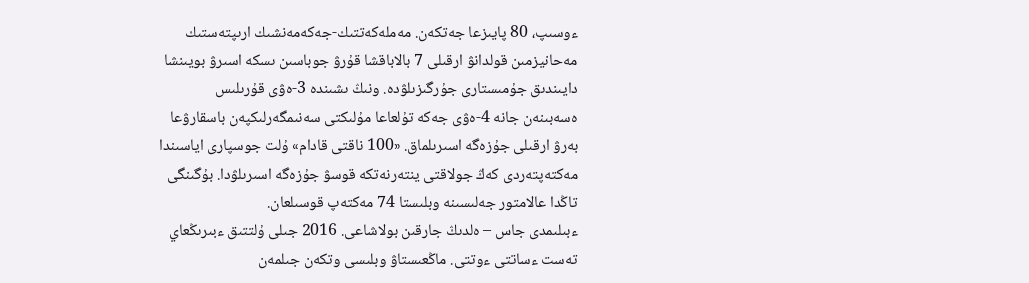ءوسىپ، 80 پايىزعا جەتكەن. مەملەكەتتىك-جەكەمەنشىك ارىپتەستىك مەحانيزمىن قولدانۋ ارقىلى 7 بالاباقشا قۇرۋ جوباسىن ىسكە اسىرۋ بويىنشا دايىندىق جۇمىستارى جۇرگىزىلۋدە. ونىڭ ىشىندە 3-ەۋى قۇرىلىس ەسەبىنەن جانە 4-ەۋى جەكە تۇلعاعا مۇلىكتى سەنىمگەرلىكپەن باسقارۋعا بەرۋ ارقىلى جۇزەگە اسىرىلماق. «100 ناقتى قادام» ۇلت جوسپارى اياسىندا مەكتەپتەردى كەڭ جولاقتى ينتەرنەتكە قوسۋ جۇزەگە اسىرىلۋدا. بۇگىنگى تاڭدا عالامتور جەلىسىنە وبلىستا 74 مەكتەپ قوسىلعان.
ءبىلىمدى جاس – ەلدىڭ جارقىن بولاشاعى. 2016 جىلى ۇلتتىق ءبىرىڭعاي تەست ءساتتى ءوتتى. ماڭعىستاۋ وبلىسى وتكەن جىلمەن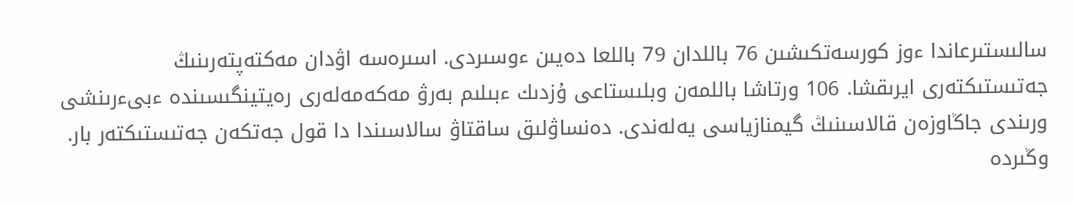سالىستىرعاندا ءوز كورسەتكىشىن 76 باللدان 79 باللعا دەيىن ءوسىردى. اسىرەسە اۋدان مەكتەپتەرىنىڭ جەتىستىكتەرى ايرىقشا. 106 ورتاشا باللمەن وبلىستاعى ۇزدىك ءبىلىم بەرۋ مەكەمەلەرى رەيتينگىسىندە ءبىءرىنشى ورىندى جاڭاوزەن قالاسىنىڭ گيمنازياسى يەلەندى. دەنساۋلىق ساقتاۋ سالاسىندا دا قول جەتكەن جەتىستىكتەر بار. وڭىردە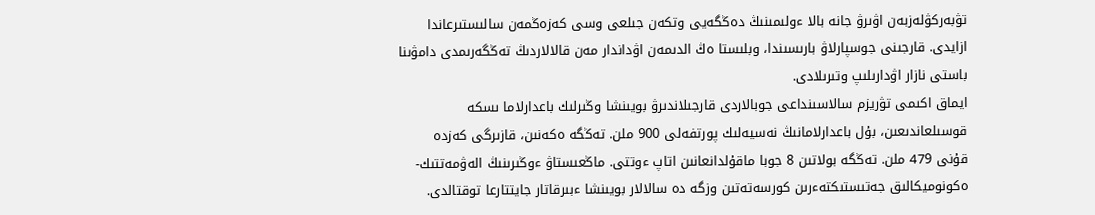تۋبەركۋلەزبەن اۋىرۋ جانە بالا ءولىمىنىڭ دەڭگەيى وتكەن جىلعى وسى كەزەڭمەن سالىستىرعاندا ازايدى. قارجىنى جوسپارلاۋ بارىسىندا، وبلىستا ەڭ الدىمەن اۋداندار مەن قالالاردىڭ تەڭگەرىمدى دامۋىنا باستى نازار اۋدارىلىپ وتىرىلادى.
ايماق اكىمى تۋريزم سالاسىنداعى جوبالاردى قارجىلاندىرۋ بويىنشا وڭىرلىك باعدارلاما ىسكە قوسىلعاندىعىن، بۇل باعدارلامانىڭ نەسيەلىك پورتفەلى 900 ملن. تەڭگە ەكەنىن، قازىرگى كەزدە قۇنى 479 ملن. تەڭگە بولاتىن 8 جوبا ماقۇلدانعانىن اتاپ ءوتتى. ماڭعىستاۋ ءوڭىرىنىڭ الەۋمەتتىك-ەكونوميكالىق جەتىستىكتەءرىن كورسەتەتىن وزگە دە سالالار بويىنشا ءبىرقاتار جايتتارعا توقتالدى.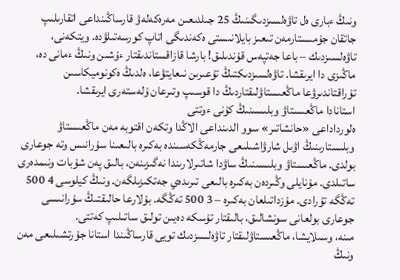ونىڭ ءبارى ەل تاۋەلسىزدىگىنىڭ 25 جىلدىعىن مەرەكەلەۋ قارساڭىنداعى اتقارىلىپ جاتقان جۇمىستارمەن تىعىز بايلانىستى ەكەندىگى اتاپ كورسەتىلۋدە. ويتكەنى، تاۋەلسىزدىك – باعا جەتپەس قۇندىلىق! بارشا قازاقستاندىقتار ءۇشىن ونىڭ ءمانى دە، ماڭىزى دا ايرىقشا. تاۋەلسىزدىكتىڭ تۇعىرىن نىعايتۋعا، ەلدىڭ ەكونوميكاسىن تۇراقتاندىرۋعا ماڭعىستاۋلىقتاردىڭ دا قوسىپ وتىرعان ۇلەستەرى ايرىقشا.
استانادا ماڭعىستاۋ وبلىسىنىڭ كۇنى ءوتتى
ەلورداداعى «حانشاتىر» سوو الدىنداعى الاڭدا وتكەن اقتوبە مەن ماڭعىستاۋ وبلىستارىنىڭ اۋىل شارۋاشىلىعى جارمەڭكەسىندە بەكىرە بالىعىنا سۇرانىس وتە جوعارى بولدى. ماڭعىستاۋ وبلىسىنىڭ ساۋدا شاتىرلارىندا نەگىزىنەن، بالىق پەن شۇبات ونىمدەرى ساتىلدى. مۇنايلى وڭىردەن بەكىرە بالىعى تىرىدەي جەتكىزىلگەن. ونىڭ كيلوسى 4 500 تەڭگە تۇرادى. مۇزداتىلعان بەكىرە – 3 500 تەڭگە. بۇلارعا حالىقتىڭ سۇرانىسى جوعارى بولعانى سونشالىق، بالىقتار تۇسكە دەيىن تولىق ساتىلىپ كەتتى.
مىنە، وسىلايشا، ماڭعىستاۋلىقتار تاۋەلسىزدىك تويى قارساڭىندا استانا جۇرتشىلىعى مەن ونىڭ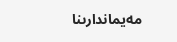مەيماندارىنا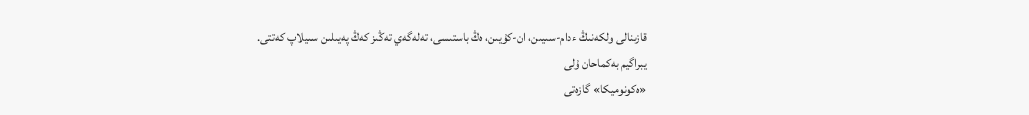قازىنالى ولكەنىڭ ءدام-سىيىن، ان-كۇيىن، ەڭ باستىسى، تەلەگەي تەڭىز كەڭ پەيىلىن سىيلاپ كەتتى.
يبراگيم بەكماحان ۇلى
«ەكونوميكا» گازەتى